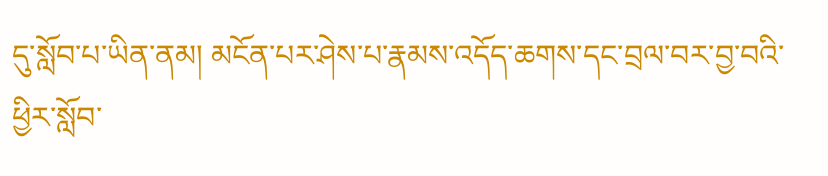དུ་སློབ་པ་ཡིན་ནམ། མངོན་པར་ཤེས་པ་རྣམས་འདོད་ཆགས་དང་བྲལ་བར་བྱ་བའི་ཕྱིར་སློབ་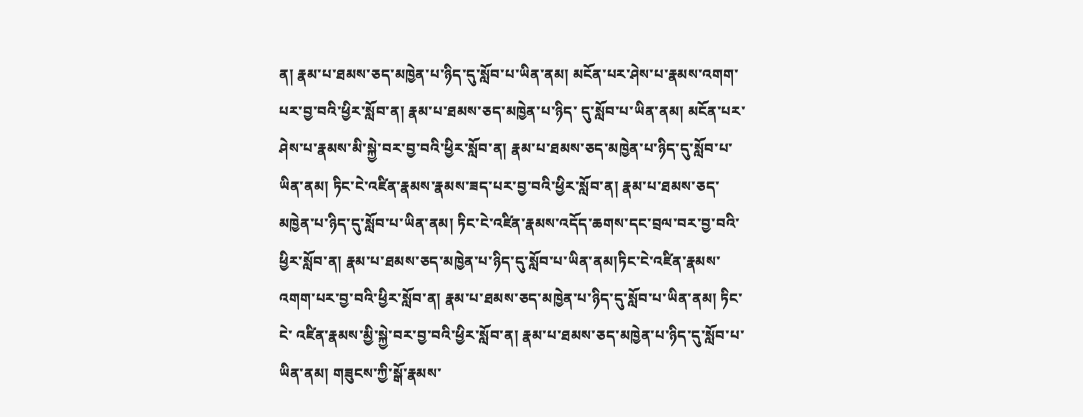ན། རྣམ་པ་ཐམས་ཅད་མཁྱེན་པ་ཉིད་དུ་སློབ་པ་ཡིན་ནམ། མངོན་པར་ཤེས་པ་རྣམས་འགག་པར་བྱ་བའི་ཕྱིར་སློབ་ན། རྣམ་པ་ཐམས་ཅད་མཁྱེན་པ་ཉིད་ དུ་སློབ་པ་ཡིན་ནམ། མངོན་པར་ཤེས་པ་རྣམས་མི་སྐྱེ་བར་བྱ་བའི་ཕྱིར་སློབ་ན། རྣམ་པ་ཐམས་ཅད་མཁྱེན་པ་ཉིད་དུ་སློབ་པ་ཡིན་ནམ། ཏིང་ངེ་འཛིན་རྣམས་རྣམས་ཟད་པར་བྱ་བའི་ཕྱིར་སློབ་ན། རྣམ་པ་ཐམས་ཅད་མཁྱེན་པ་ཉིད་དུ་སློབ་པ་ཡིན་ནམ། ཏིང་ངེ་འཛིན་རྣམས་འདོད་ཆགས་དང་བྲལ་བར་བྱ་བའི་ཕྱིར་སློབ་ན། རྣམ་པ་ཐམས་ཅད་མཁྱེན་པ་ཉིད་དུ་སློབ་པ་ཡིན་ནམ།ཏིང་ངེ་འཛིན་རྣམས་འགག་པར་བྱ་བའི་ཕྱིར་སློབ་ན། རྣམ་པ་ཐམས་ཅད་མཁྱེན་པ་ཉིད་དུ་སློབ་པ་ཡིན་ནམ། ཏིང་ངེ་ འཛིན་རྣམས་མྱི་སྐྱེ་བར་བྱ་བའི་ཕྱིར་སློབ་ན། རྣམ་པ་ཐམས་ཅད་མཁྱེན་པ་ཉིད་དུ་སློབ་པ་ཡིན་ནམ། གཟུངས་ཀྱི་སྒོ་རྣམས་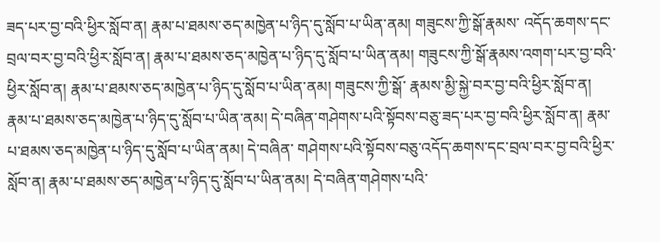ཟད་པར་བྱ་བའི་ཕྱིར་སློབ་ན། རྣམ་པ་ཐམས་ཅད་མཁྱེན་པ་ཉིད་དུ་སློབ་པ་ཡིན་ནམ། གཟུངས་ཀྱི་སྒོ་རྣམས་ འདོད་ཆགས་དང་བྲལ་བར་བྱ་བའི་ཕྱིར་སློབ་ན། རྣམ་པ་ཐམས་ཅད་མཁྱེན་པ་ཉིད་དུ་སློབ་པ་ཡིན་ནམ། གཟུངས་ཀྱི་སྒོ་རྣམས་འགག་པར་བྱ་བའི་ཕྱིར་སློབ་ན། རྣམ་པ་ཐམས་ཅད་མཁྱེན་པ་ཉིད་དུ་སློབ་པ་ཡིན་ནམ། གཟུངས་ཀྱི་སྒོ་ རྣམས་མྱི་སྐྱེ་བར་བྱ་བའི་ཕྱིར་སློབ་ན། རྣམ་པ་ཐམས་ཅད་མཁྱེན་པ་ཉིད་དུ་སློབ་པ་ཡིན་ནམ། དེ་བཞིན་གཤེགས་པའི་སྟོབས་བཅུ་ཟད་པར་བྱ་བའི་ཕྱིར་སློབ་ན། རྣམ་པ་ཐམས་ཅད་མཁྱེན་པ་ཉིད་དུ་སློབ་པ་ཡིན་ནམ། དེ་བཞིན་ གཤེགས་པའི་སྟོབས་བཅུ་འདོད་ཆགས་དང་བྲལ་བར་བྱ་བའི་ཕྱིར་སློབ་ན། རྣམ་པ་ཐམས་ཅད་མཁྱེན་པ་ཉིད་དུ་སློབ་པ་ཡིན་ནམ། དེ་བཞིན་གཤེགས་པའི་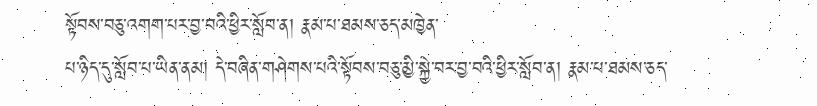སྟོབས་བཅུ་འགག་པར་བྱ་བའི་ཕྱིར་སློབ་ན། རྣམ་པ་ཐམས་ཅད་མཁྱེན་
པ་ཉིད་དུ་སློབ་པ་ཡིན་ནམ། དེ་བཞིན་གཤེགས་པའི་སྟོབས་བཅུ་མྱི་སྐྱེ་བར་བྱ་བའི་ཕྱིར་སློབ་ན། རྣམ་པ་ཐམས་ཅད་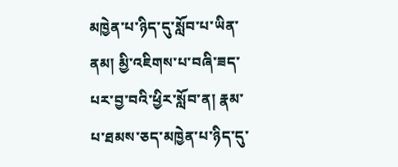མཁྱེན་པ་ཉིད་དུ་སློབ་པ་ཡིན་ནམ། མྱི་འཇིགས་པ་བཞི་ཟད་པར་བྱ་བའི་ཕྱིར་སློབ་ན། རྣམ་པ་ཐམས་ཅད་མཁྱེན་པ་ཉིད་དུ་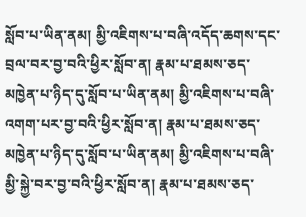སློབ་པ་ཡིན་ནམ། མྱི་འཇིགས་པ་བཞི་འདོད་ཆགས་དང་བྲལ་བར་བྱ་བའི་ཕྱིར་སློབ་ན། རྣམ་པ་ཐམས་ཅད་མཁྱེན་པ་ཉིད་དུ་སློབ་པ་ཡིན་ནམ། མྱི་འཇིགས་པ་བཞི་འགག་པར་བྱ་བའི་ཕྱིར་སློབ་ན། རྣམ་པ་ཐམས་ཅད་མཁྱེན་པ་ཉིད་དུ་སློབ་པ་ཡིན་ནམ། མྱི་འཇིགས་པ་བཞི་མྱི་སྐྱེ་བར་བྱ་བའི་ཕྱིར་སློབ་ན། རྣམ་པ་ཐམས་ཅད་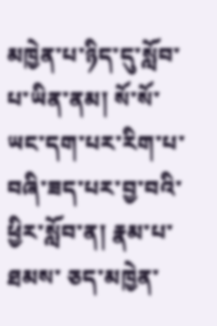མཁྱེན་པ་ཉིད་དུ་སློབ་པ་ཡིན་ནམ། སོ་སོ་ཡང་དག་པར་རིག་པ་བཞི་ཟད་པར་བྱ་བའི་ཕྱིར་སློབ་ན། རྣམ་པ་ཐམས་ ཅད་མཁྱེན་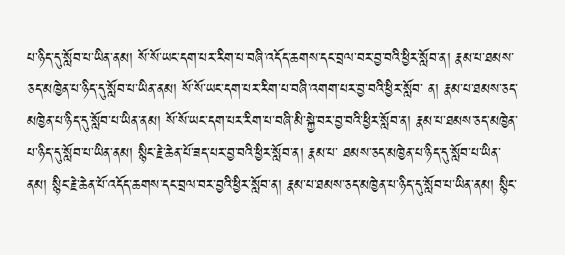པ་ཉིད་དུ་སློབ་པ་ཡིན་ནམ། སོ་སོ་ཡང་དག་པར་རིག་པ་བཞི་འདོད་ཆགས་དང་བྲལ་བར་བྱ་བའི་ཕྱིར་སློབ་ན། རྣམ་པ་ཐམས་ཅད་མཁྱེན་པ་ཉིད་དུ་སློབ་པ་ཡིན་ནམ། སོ་སོ་ཡང་དག་པར་རིག་པ་བཞི་འགག་པར་བྱ་བའི་ཕྱིར་སློབ་ ན། རྣམ་པ་ཐམས་ཅད་མཁྱེན་པ་ཉིད་དུ་སློབ་པ་ཡིན་ནམ། སོ་སོ་ཡང་དག་པར་རིག་པ་བཞི་མི་སྐྱེ་བར་བྱ་བའི་ཕྱིར་སློབ་ན། རྣམ་པ་ཐམས་ཅད་མཁྱེན་པ་ཉིད་དུ་སློབ་པ་ཡིན་ནམ། སྙིང་རྗེ་ཆེན་པོ་ཟད་པར་བྱ་བའི་ཕྱིར་སློབ་ན། རྣམ་པ་ ཐམས་ཅད་མཁྱེན་པ་ཉིད་དུ་སློབ་པ་ཡིན་ནམ། སྙིང་རྗེ་ཆེན་པོ་འདོད་ཆགས་དང་བྲལ་བར་བྱའི་ཕྱིར་སློབ་ན། རྣམ་པ་ཐམས་ཅད་མཁྱེན་པ་ཉིད་དུ་སློབ་པ་ཡིན་ནམ། སྙིང་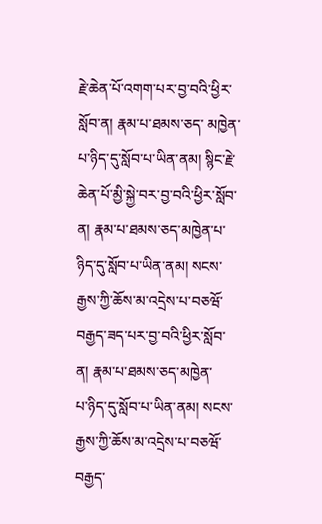རྗེ་ཆེན་པོ་འགག་པར་བྱ་བའི་ཕྱིར་སློབ་ན། རྣམ་པ་ཐམས་ཅད་ མཁྱེན་པ་ཉིད་དུ་སློབ་པ་ཡིན་ནམ། སྙིང་རྗེ་ཆེན་པོ་མྱི་སྐྱེ་བར་བྱ་བའི་ཕྱིར་སློབ་ན། རྣམ་པ་ཐམས་ཅད་མཁྱེན་པ་ཉིད་དུ་སློབ་པ་ཡིན་ནམ། སངས་རྒྱས་ཀྱི་ཆོས་མ་འདྲེས་པ་བཅཝོ་བརྒྱད་ཟད་པར་བྱ་བའི་ཕྱིར་སློབ་ན། རྣམ་པ་ཐམས་ཅད་མཁྱེན་
པ་ཉིད་དུ་སློབ་པ་ཡིན་ནམ། སངས་རྒྱས་ཀྱི་ཆོས་མ་འདྲེས་པ་བཅཝོ་བརྒྱད་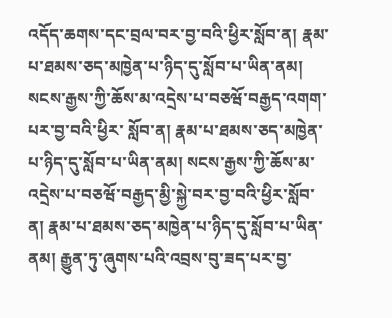འདོད་ཆགས་དང་བྲལ་བར་བྱ་བའི་ཕྱིར་སློབ་ན། རྣམ་པ་ཐམས་ཅད་མཁྱེན་པ་ཉིད་དུ་སློབ་པ་ཡིན་ནམ། སངས་རྒྱས་ཀྱི་ཆོས་མ་འདྲེས་པ་བཅཝོ་བརྒྱད་འགག་པར་བྱ་བའི་ཕྱིར་ སློབ་ན། རྣམ་པ་ཐམས་ཅད་མཁྱེན་པ་ཉིད་དུ་སློབ་པ་ཡིན་ནམ། སངས་རྒྱས་ཀྱི་ཆོས་མ་འདྲེས་པ་བཅཝོ་བརྒྱད་མྱི་སྐྱེ་བར་བྱ་བའི་ཕྱིར་སློབ་ན། རྣམ་པ་ཐམས་ཅད་མཁྱེན་པ་ཉིད་དུ་སློབ་པ་ཡིན་ནམ། རྒྱུན་ཏུ་ཞུགས་པའི་འབྲས་བུ་ཟད་པར་བྱ་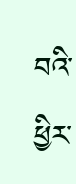བའི་ཕྱིར་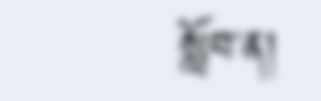སློབ་ན།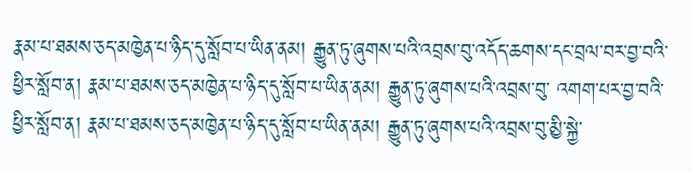རྣམ་པ་ཐམས་ཅད་མཁྱེན་པ་ཉིད་དུ་སློབ་པ་ཡིན་ནམ། རྒྱུན་ཏུ་ཞུགས་པའི་འབྲས་བུ་འདོད་ཆགས་དང་བྲལ་བར་བྱ་བའི་ཕྱིར་སློབ་ན། རྣམ་པ་ཐམས་ཅད་མཁྱེན་པ་ཉིད་དུ་སློབ་པ་ཡིན་ནམ། རྒྱུན་ཏུ་ཞུགས་པའི་འབྲས་བུ་ འགག་པར་བྱ་བའི་ཕྱིར་སློབ་ན། རྣམ་པ་ཐམས་ཅད་མཁྱེན་པ་ཉིད་དུ་སློབ་པ་ཡིན་ནམ། རྒྱུན་ཏུ་ཞུགས་པའི་འབྲས་བུ་མྱི་སྐྱེ་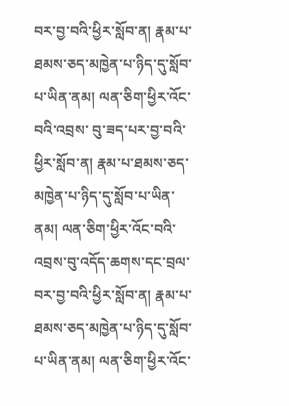བར་བྱ་བའི་ཕྱིར་སློབ་ན། རྣམ་པ་ཐམས་ཅད་མཁྱེན་པ་ཉིད་དུ་སློབ་པ་ཡིན་ནམ། ལན་ཅིག་ཕྱིར་འོང་བའི་འབྲས་ བུ་ཟད་པར་བྱ་བའི་ཕྱིར་སློབ་ན། རྣམ་པ་ཐམས་ཅད་མཁྱེན་པ་ཉིད་དུ་སློབ་པ་ཡིན་ནམ། ལན་ཅིག་ཕྱིར་འོང་བའི་འབྲས་བུ་འདོད་ཆགས་དང་བྲལ་བར་བྱ་བའི་ཕྱིར་སློབ་ན། རྣམ་པ་ཐམས་ཅད་མཁྱེན་པ་ཉིད་དུ་སློབ་པ་ཡིན་ནམ། ལན་ཅིག་ཕྱིར་འོང་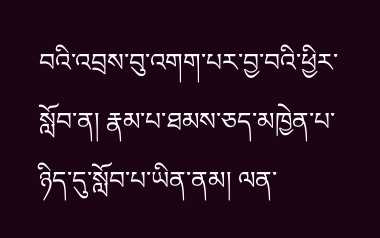བའི་འབྲས་བུ་འགག་པར་བྱ་བའི་ཕྱིར་སློབ་ན། རྣམ་པ་ཐམས་ཅད་མཁྱེན་པ་ཉིད་དུ་སློབ་པ་ཡིན་ནམ། ལན་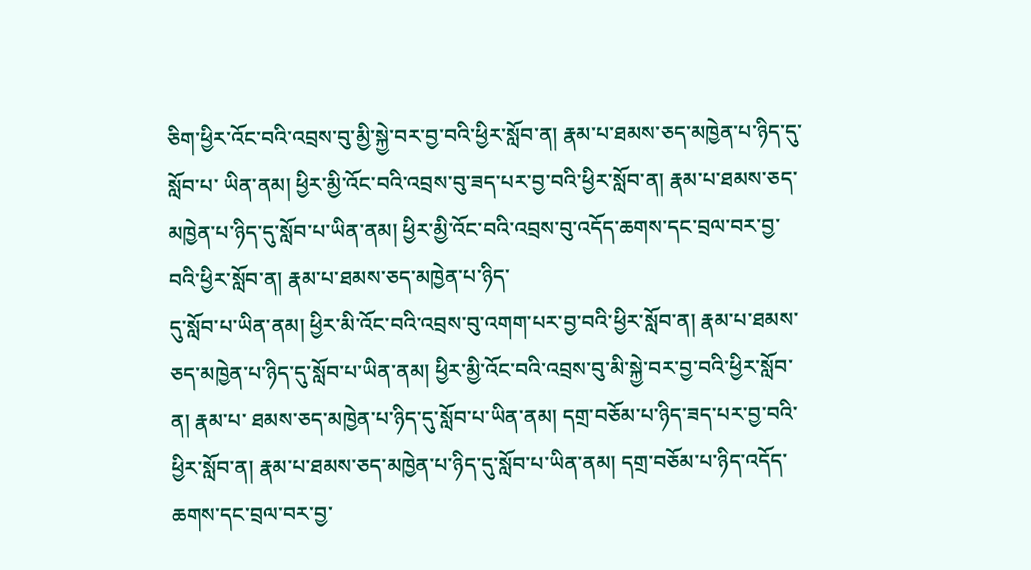ཅིག་ཕྱིར་འོང་བའི་འབྲས་བུ་མྱི་སྐྱེ་བར་བྱ་བའི་ཕྱིར་སློབ་ན། རྣམ་པ་ཐམས་ཅད་མཁྱེན་པ་ཉིད་དུ་སློབ་པ་ ཡིན་ནམ། ཕྱིར་མྱི་འོང་བའི་འབྲས་བུ་ཟད་པར་བྱ་བའི་ཕྱིར་སློབ་ན། རྣམ་པ་ཐམས་ཅད་མཁྱེན་པ་ཉིད་དུ་སློབ་པ་ཡིན་ནམ། ཕྱིར་མྱི་འོང་བའི་འབྲས་བུ་འདོད་ཆགས་དང་བྲལ་བར་བྱ་བའི་ཕྱིར་སློབ་ན། རྣམ་པ་ཐམས་ཅད་མཁྱེན་པ་ཉིད་
དུ་སློབ་པ་ཡིན་ནམ། ཕྱིར་མི་འོང་བའི་འབྲས་བུ་འགག་པར་བྱ་བའི་ཕྱིར་སློབ་ན། རྣམ་པ་ཐམས་ཅད་མཁྱེན་པ་ཉིད་དུ་སློབ་པ་ཡིན་ནམ། ཕྱིར་མྱི་འོང་བའི་འབྲས་བུ་མི་སྐྱེ་བར་བྱ་བའི་ཕྱིར་སློབ་ན། རྣམ་པ་ ཐམས་ཅད་མཁྱེན་པ་ཉིད་དུ་སློབ་པ་ཡིན་ནམ། དགྲ་བཅོམ་པ་ཉིད་ཟད་པར་བྱ་བའི་ཕྱིར་སློབ་ན། རྣམ་པ་ཐམས་ཅད་མཁྱེན་པ་ཉིད་དུ་སློབ་པ་ཡིན་ནམ། དགྲ་བཅོམ་པ་ཉིད་འདོད་ཆགས་དང་བྲལ་བར་བྱ་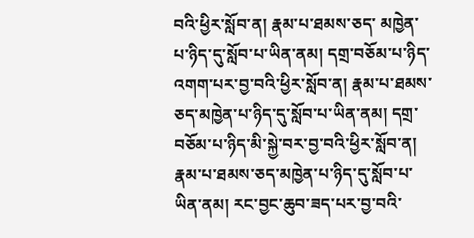བའི་ཕྱིར་སློབ་ན། རྣམ་པ་ཐམས་ཅད་ མཁྱེན་པ་ཉིད་དུ་སློབ་པ་ཡིན་ནམ། དགྲ་བཅོམ་པ་ཉིད་འགག་པར་བྱ་བའི་ཕྱིར་སློབ་ན། རྣམ་པ་ཐམས་ཅད་མཁྱེན་པ་ཉིད་དུ་སློབ་པ་ཡིན་ནམ། དགྲ་བཅོམ་པ་ཉིད་མི་སྐྱེ་བར་བྱ་བའི་ཕྱིར་སློབ་ན། རྣམ་པ་ཐམས་ཅད་མཁྱེན་པ་ཉིད་དུ་སློབ་པ་ ཡིན་ནམ། རང་བྱང་ཆུབ་ཟད་པར་བྱ་བའི་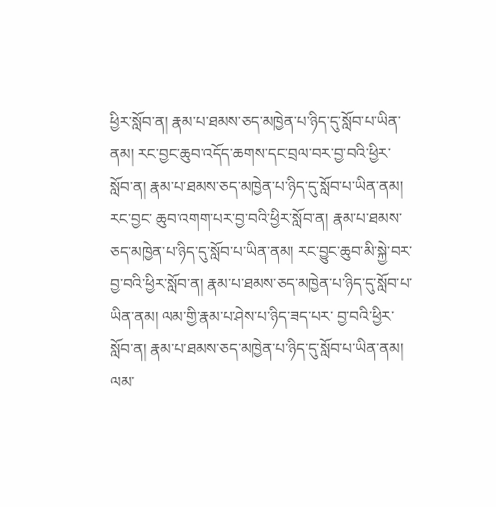ཕྱིར་སློབ་ན། རྣམ་པ་ཐམས་ཅད་མཁྱེན་པ་ཉིད་དུ་སློབ་པ་ཡིན་ནམ། རང་བྱང་ཆུབ་འདོད་ཆགས་དང་བྲལ་བར་བྱ་བའི་ཕྱིར་སློབ་ན། རྣམ་པ་ཐམས་ཅད་མཁྱེན་པ་ཉིད་དུ་སློབ་པ་ཡིན་ནམ། རང་བྱང་ ཆུབ་འགག་པར་བྱ་བའི་ཕྱིར་སློབ་ན། རྣམ་པ་ཐམས་ཅད་མཁྱེན་པ་ཉིད་དུ་སློབ་པ་ཡིན་ནམ། རང་བྱུང་ཆུབ་མི་སྐྱེ་བར་བྱ་བའི་ཕྱིར་སློབ་ན། རྣམ་པ་ཐམས་ཅད་མཁྱེན་པ་ཉིད་དུ་སློབ་པ་ཡིན་ནམ། ལམ་གྱི་རྣམ་པ་ཤེས་པ་ཉིད་ཟད་པར་ བྱ་བའི་ཕྱིར་སློབ་ན། རྣམ་པ་ཐམས་ཅད་མཁྱེན་པ་ཉིད་དུ་སློབ་པ་ཡིན་ནམ། ལམ་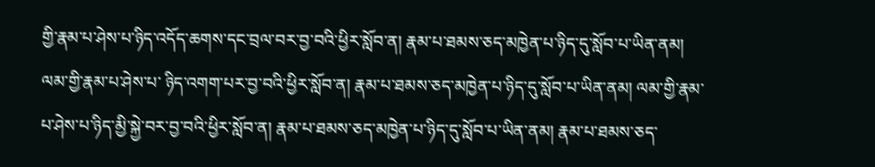གྱི་རྣམ་པ་ཤེས་པ་ཉིད་འདོད་ཆགས་དང་བྲལ་བར་བྱ་བའི་ཕྱིར་སློབ་ན། རྣམ་པ་ཐམས་ཅད་མཁྱེན་པ་ཉིད་དུ་སློབ་པ་ཡིན་ནམ། ལམ་གྱི་རྣམ་པ་ཤེས་པ་ ཉིད་འགག་པར་བྱ་བའི་ཕྱིར་སློབ་ན། རྣམ་པ་ཐམས་ཅད་མཁྱེན་པ་ཉིད་དུ་སློབ་པ་ཡིན་ནམ། ལམ་གྱི་རྣམ་པ་ཤེས་པ་ཉིད་མྱི་སྐྱེ་བར་བྱ་བའི་ཕྱིར་སློབ་ན། རྣམ་པ་ཐམས་ཅད་མཁྱེན་པ་ཉིད་དུ་སློབ་པ་ཡིན་ནམ། རྣམ་པ་ཐམས་ཅད་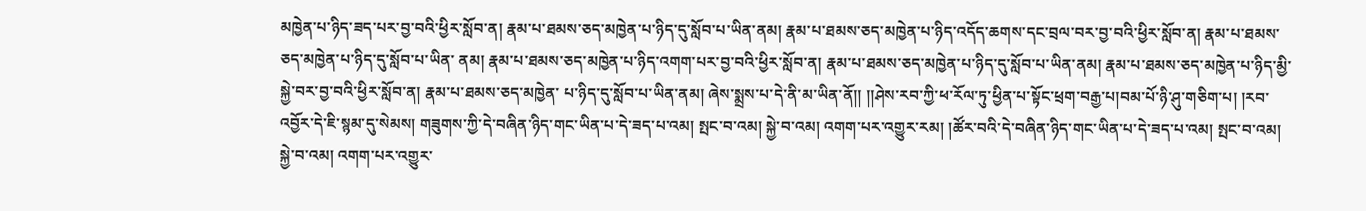མཁྱེན་པ་ཉིད་ཟད་པར་བྱ་བའི་ཕྱིར་སློབ་ན། རྣམ་པ་ཐམས་ཅད་མཁྱེན་པ་ཉིད་དུ་སློབ་པ་ཡིན་ནམ། རྣམ་པ་ཐམས་ཅད་མཁྱེན་པ་ཉིད་འདོད་ཆགས་དང་བྲལ་བར་བྱ་བའི་ཕྱིར་སློབ་ན། རྣམ་པ་ཐམས་ཅད་མཁྱེན་པ་ཉིད་དུ་སློབ་པ་ཡིན་ ནམ། རྣམ་པ་ཐམས་ཅད་མཁྱེན་པ་ཉིད་འགག་པར་བྱ་བའི་ཕྱིར་སློབ་ན། རྣམ་པ་ཐམས་ཅད་མཁྱེན་པ་ཉིད་དུ་སློབ་པ་ཡིན་ནམ། རྣམ་པ་ཐམས་ཅད་མཁྱེན་པ་ཉིད་མྱི་སྐྱེ་བར་བྱ་བའི་ཕྱིར་སློབ་ན། རྣམ་པ་ཐམས་ཅད་མཁྱེན་ པ་ཉིད་དུ་སློབ་པ་ཡིན་ནམ། ཞེས་སྨྲས་པ་དེ་ནི་མ་ཡིན་ནོ།། །།ཤེས་རབ་ཀྱི་ཕ་རོལ་ཏུ་ཕྱིན་པ་སྟོང་ཕྲག་བརྒྱ་པ།བམ་པོ་ཉི་ཤུ་གཅིག་པ། །རབ་འབྱོར་དེ་ཇི་སྙམ་དུ་སེམས། གཟུགས་ཀྱི་དེ་བཞིན་ཉིད་གང་ཡིན་པ་དེ་ཟད་པ་འམ། སྤང་བ་འམ། སྐྱེ་བ་འམ། འགག་པར་འགྱུར་རམ། །ཚོར་བའི་དེ་བཞིན་ཉིད་གང་ཡིན་པ་དེ་ཟད་པ་འམ། སྤང་བ་འམ། སྐྱེ་བ་འམ། འགག་པར་འགྱུར་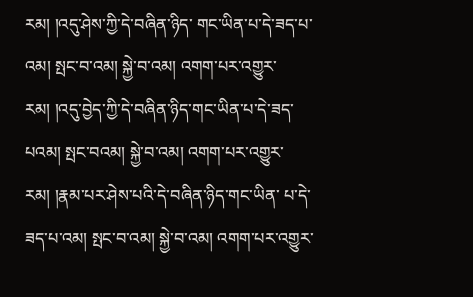རམ། །འདུ་ཤེས་ཀྱི་དེ་བཞིན་ཉིད་ གང་ཡིན་པ་དེ་ཟད་པ་འམ། སྤང་བ་འམ། སྐྱེ་བ་འམ། འགག་པར་འགྱུར་རམ། །འདུ་བྱེད་ཀྱི་དེ་བཞིན་ཉིད་གང་ཡིན་པ་དེ་ཟད་པའམ། སྤང་བའམ། སྐྱེ་བ་འམ། འགག་པར་འགྱུར་རམ། །རྣམ་པར་ཤེས་པའི་དེ་བཞིན་ཉིད་གང་ཡིན་ པ་དེ་ཟད་པ་འམ། སྤང་བ་འམ། སྐྱེ་བ་འམ། འགག་པར་འགྱུར་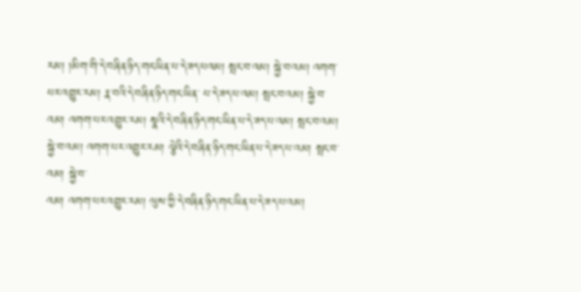རམ། །མིག་གི་དེ་བཞིན་ཉིད་གང་ཡིན་པ་དེ་ཟད་པའམ། སྤང་བ་འམ། སྐྱེ་བ་འམ། འགག་པར་འགྱུར་རམ། རྣ་བའི་དེ་བཞིན་ཉིད་གང་ཡིན་ པ་དེ་ཟད་པ་འམ། སྤང་བ་འམ། སྐྱེ་བ་འམ། འགག་པར་འགྱུར་རམ། སྣའི་དེ་བཞིན་ཉིད་གང་ཡིན་པ་དེ་ཟད་པ་འམ། སྤང་བ་འམ། སྐྱེ་བ་འམ། འགག་པར་འགྱུར་རམ། ལྕེའི་དེ་བཞིན་ཉིད་གང་ཡིན་པ་དེ་ཟད་པ་འམ། སྤང་བ་འམ། སྐྱེ་བ་
འམ། འགག་པར་འགྱུར་རམ། ལུས་ཀྱི་དེ་བཞིན་ཉིད་གང་ཡིན་པ་དེ་ཟད་པ་འམ།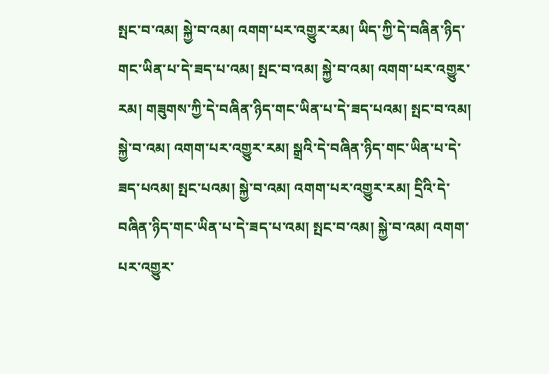སྤང་བ་འམ། སྐྱེ་བ་འམ། འགག་པར་འགྱུར་རམ། ཡིད་ཀྱི་དེ་བཞིན་ཉིད་གང་ཡིན་པ་དེ་ཟད་པ་འམ། སྤང་བ་འམ། སྐྱེ་བ་འམ། འགག་པར་འགྱུར་རམ། གཟུགས་ཀྱི་དེ་བཞིན་ཉིད་གང་ཡིན་པ་དེ་ཟད་པའམ། སྤང་བ་འམ། སྐྱེ་བ་འམ། འགག་པར་འགྱུར་རམ། སྒྲའི་དེ་བཞིན་ཉིད་གང་ཡིན་པ་དེ་ཟད་པའམ། སྤང་པའམ། སྐྱེ་བ་འམ། འགག་པར་འགྱུར་རམ། དྲིའི་དེ་བཞིན་ཉིད་གང་ཡིན་པ་དེ་ཟད་པ་འམ། སྤང་བ་འམ། སྐྱེ་བ་འམ། འགག་པར་འགྱུར་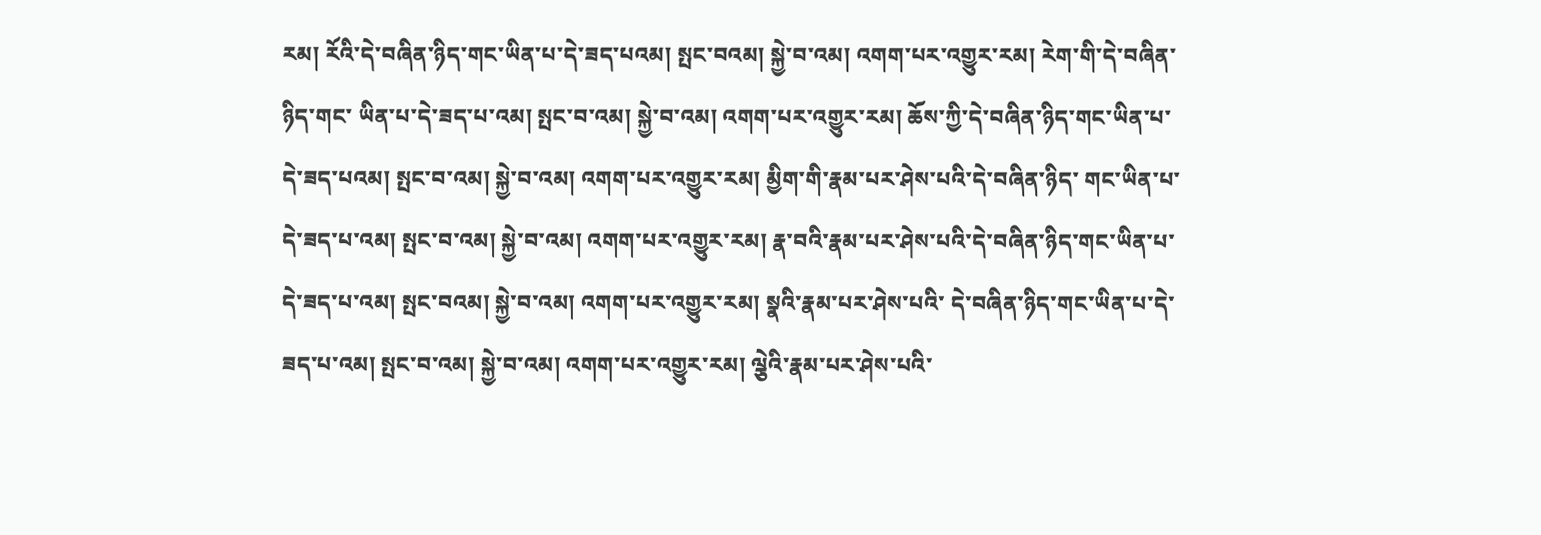རམ། རོའི་དེ་བཞིན་ཉིད་གང་ཡིན་པ་དེ་ཟད་པའམ། སྤང་བའམ། སྐྱེ་བ་འམ། འགག་པར་འགྱུར་རམ། རེག་གི་དེ་བཞིན་ཉིད་གང་ ཡིན་པ་དེ་ཟད་པ་འམ། སྤང་བ་འམ། སྐྱེ་བ་འམ། འགག་པར་འགྱུར་རམ། ཆོས་ཀྱི་དེ་བཞིན་ཉིད་གང་ཡིན་པ་དེ་ཟད་པའམ། སྤང་བ་འམ། སྐྱེ་བ་འམ། འགག་པར་འགྱུར་རམ། མྱིག་གི་རྣམ་པར་ཤེས་པའི་དེ་བཞིན་ཉིད་ གང་ཡིན་པ་དེ་ཟད་པ་འམ། སྤང་བ་འམ། སྐྱེ་བ་འམ། འགག་པར་འགྱུར་རམ། རྣ་བའི་རྣམ་པར་ཤེས་པའི་དེ་བཞིན་ཉིད་གང་ཡིན་པ་དེ་ཟད་པ་འམ། སྤང་བའམ། སྐྱེ་བ་འམ། འགག་པར་འགྱུར་རམ། སྣའི་རྣམ་པར་ཤེས་པའི་ དེ་བཞིན་ཉིད་གང་ཡིན་པ་དེ་ཟད་པ་འམ། སྤང་བ་འམ། སྐྱེ་བ་འམ། འགག་པར་འགྱུར་རམ། ལྕེའི་རྣམ་པར་ཤེས་པའི་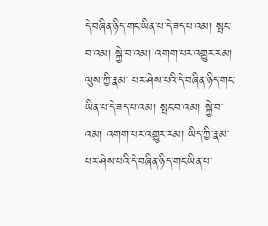དེ་བཞིན་ཉིད་གང་ཡིན་པ་དེ་ཟད་པ་འམ། སྤང་བ་འམ། སྐྱེ་བ་འམ། འགག་པར་འགྱུར་རམ། ལུས་ཀྱི་རྣམ་ པར་ཤེས་པའི་དེ་བཞིན་ཉིད་གང་ཡིན་པ་དེ་ཟད་པ་འམ། སྤང་བ་འམ། སྐྱེ་བ་འམ། འགག་པར་འགྱུར་རམ། ཡིད་ཀྱི་རྣམ་པར་ཤེས་པའི་དེ་བཞིན་ཉིད་གང་ཡིན་པ་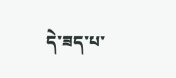དེ་ཟད་པ་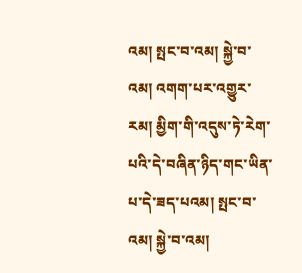འམ། སྤང་བ་འམ། སྐྱེ་བ་འམ། འགག་པར་འགྱུར་
རམ། མྱིག་གི་འདུས་ཏེ་རེག་པའི་དེ་བཞིན་ཉིད་གང་ཡིན་པ་དེ་ཟད་པའམ། སྤང་བ་འམ། སྐྱེ་བ་འམ།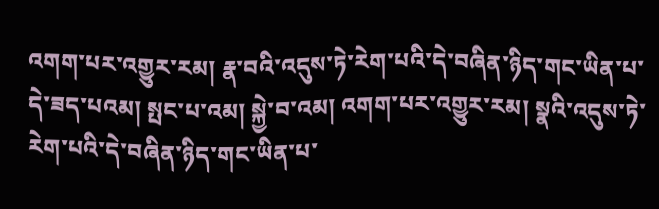འགག་པར་འགྱུར་རམ། རྣ་བའི་འདུས་ཏེ་རེག་པའི་དེ་བཞིན་ཉིད་གང་ཡིན་པ་དེ་ཟད་པའམ། སྤང་པ་འམ། སྐྱེ་བ་འམ། འགག་པར་འགྱུར་རམ། སྣའི་འདུས་ཏེ་རེག་པའི་དེ་བཞིན་ཉིད་གང་ཡིན་པ་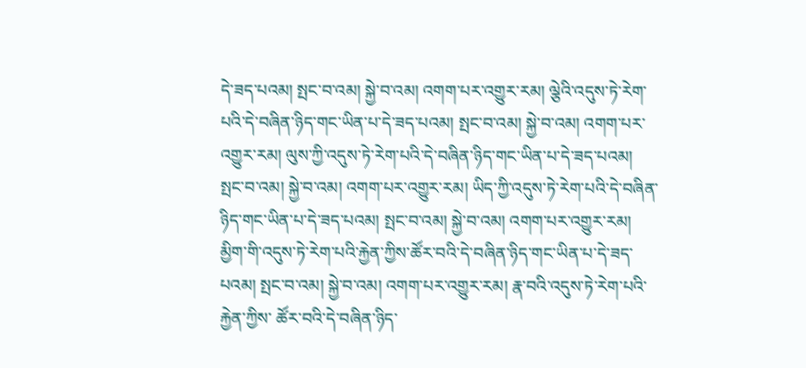དེ་ཟད་པའམ། སྤང་བ་འམ། སྐྱེ་བ་འམ། འགག་པར་འགྱུར་རམ། ལྕེའི་འདུས་ཏེ་རེག་པའི་དེ་བཞིན་ཉིད་གང་ཡིན་པ་དེ་ཟད་པའམ། སྤང་བ་འམ། སྐྱེ་བ་འམ། འགག་པར་འགྱུར་རམ། ལུས་ཀྱི་འདུས་ཏེ་རེག་པའི་དེ་བཞིན་ཉིད་གང་ཡིན་པ་དེ་ཟད་པའམ། སྤང་བ་འམ། སྐྱེ་བ་འམ། འགག་པར་འགྱུར་རམ། ཡིད་ཀྱི་འདུས་ཏེ་རེག་པའི་དེ་བཞིན་ཉིད་གང་ཡིན་པ་དེ་ཟད་པའམ། སྤང་བ་འམ། སྐྱེ་བ་འམ། འགག་པར་འགྱུར་རམ། མྱིག་གི་འདུས་ཏེ་རེག་པའི་རྐྱེན་ཀྱིས་ཚོར་བའི་དེ་བཞིན་ཉིད་གང་ཡིན་པ་དེ་ཟད་པའམ། སྤང་བ་འམ། སྐྱེ་བ་འམ། འགག་པར་འགྱུར་རམ། རྣ་བའི་འདུས་ཏེ་རེག་པའི་རྐྱེན་ཀྱིས་ ཚོར་བའི་དེ་བཞིན་ཉིད་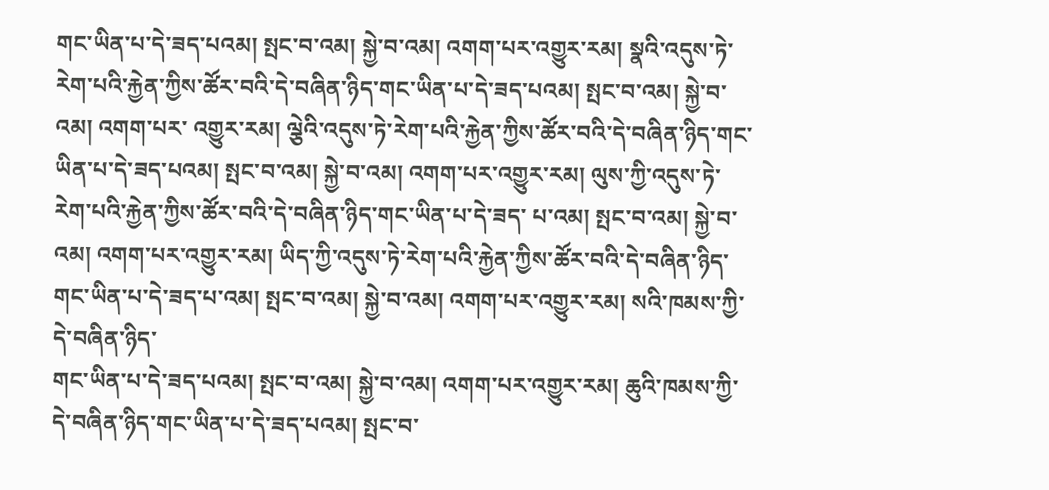གང་ཡིན་པ་དེ་ཟད་པའམ། སྤང་བ་འམ། སྐྱེ་བ་འམ། འགག་པར་འགྱུར་རམ། སྣའི་འདུས་ཏེ་རེག་པའི་རྐྱེན་ཀྱིས་ཚོར་བའི་དེ་བཞིན་ཉིད་གང་ཡིན་པ་དེ་ཟད་པའམ། སྤང་བ་འམ། སྐྱེ་བ་འམ། འགག་པར་ འགྱུར་རམ། ལྕེའི་འདུས་ཏེ་རེག་པའི་རྐྱེན་ཀྱིས་ཚོར་བའི་དེ་བཞིན་ཉིད་གང་ཡིན་པ་དེ་ཟད་པའམ། སྤང་བ་འམ། སྐྱེ་བ་འམ། འགག་པར་འགྱུར་རམ། ལུས་ཀྱི་འདུས་ཏེ་རེག་པའི་རྐྱེན་ཀྱིས་ཚོར་བའི་དེ་བཞིན་ཉིད་གང་ཡིན་པ་དེ་ཟད་ པ་འམ། སྤང་བ་འམ། སྐྱེ་བ་འམ། འགག་པར་འགྱུར་རམ། ཡིད་ཀྱི་འདུས་ཏེ་རེག་པའི་རྐྱེན་ཀྱིས་ཚོར་བའི་དེ་བཞིན་ཉིད་གང་ཡིན་པ་དེ་ཟད་པ་འམ། སྤང་བ་འམ། སྐྱེ་བ་འམ། འགག་པར་འགྱུར་རམ། སའི་ཁམས་ཀྱི་དེ་བཞིན་ཉིད་
གང་ཡིན་པ་དེ་ཟད་པའམ། སྤང་བ་འམ། སྐྱེ་བ་འམ། འགག་པར་འགྱུར་རམ། ཆུའི་ཁམས་ཀྱི་དེ་བཞིན་ཉིད་གང་ཡིན་པ་དེ་ཟད་པའམ། སྤང་བ་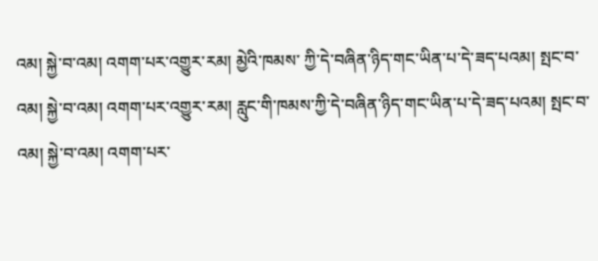འམ། སྐྱེ་བ་འམ། འགག་པར་འགྱུར་རམ། མྱེའི་ཁམས་ ཀྱི་དེ་བཞིན་ཉིད་གང་ཡིན་པ་དེ་ཟད་པའམ། སྤང་བ་འམ། སྐྱེ་བ་འམ། འགག་པར་འགྱུར་རམ། རླུང་གི་ཁམས་ཀྱི་དེ་བཞིན་ཉིད་གང་ཡིན་པ་དེ་ཟད་པའམ། སྤང་བ་འམ། སྐྱེ་བ་འམ། འགག་པར་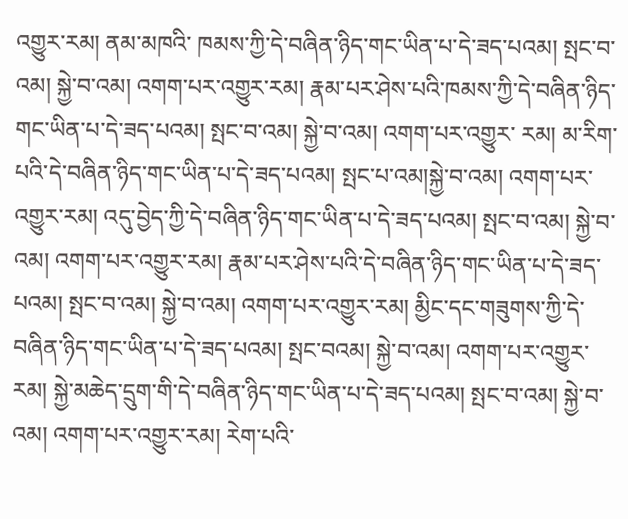འགྱུར་རམ། ནམ་མཁའི་ ཁམས་ཀྱི་དེ་བཞིན་ཉིད་གང་ཡིན་པ་དེ་ཟད་པའམ། སྤང་བ་འམ། སྐྱེ་བ་འམ། འགག་པར་འགྱུར་རམ། རྣམ་པར་ཤེས་པའི་ཁམས་ཀྱི་དེ་བཞིན་ཉིད་གང་ཡིན་པ་དེ་ཟད་པའམ། སྤང་བ་འམ། སྐྱེ་བ་འམ། འགག་པར་འགྱུར་ རམ། མ་རིག་པའི་དེ་བཞིན་ཉིད་གང་ཡིན་པ་དེ་ཟད་པའམ། སྤང་པ་འམ།སྐྱེ་བ་འམ། འགག་པར་འགྱུར་རམ། འདུ་བྱེད་ཀྱི་དེ་བཞིན་ཉིད་གང་ཡིན་པ་དེ་ཟད་པའམ། སྤང་བ་འམ། སྐྱེ་བ་འམ། འགག་པར་འགྱུར་རམ། རྣམ་པར་ཤེས་པའི་དེ་བཞིན་ཉིད་གང་ཡིན་པ་དེ་ཟད་པའམ། སྤང་བ་འམ། སྐྱེ་བ་འམ། འགག་པར་འགྱུར་རམ། མྱིང་དང་གཟུགས་ཀྱི་དེ་བཞིན་ཉིད་གང་ཡིན་པ་དེ་ཟད་པའམ། སྤང་བའམ། སྐྱེ་བ་འམ། འགག་པར་འགྱུར་ རམ། སྐྱེ་མཆེད་དྲུག་གི་དེ་བཞིན་ཉིད་གང་ཡིན་པ་དེ་ཟད་པའམ། སྤང་བ་འམ། སྐྱེ་བ་འམ། འགག་པར་འགྱུར་རམ། རེག་པའི་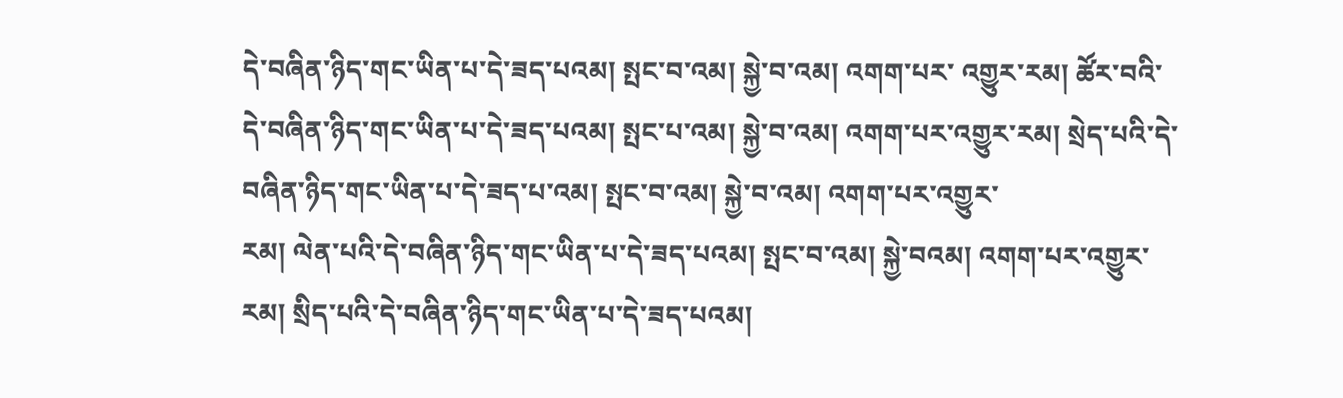དེ་བཞིན་ཉིད་གང་ཡིན་པ་དེ་ཟད་པའམ། སྤང་བ་འམ། སྐྱེ་བ་འམ། འགག་པར་ འགྱུར་རམ། ཚོར་བའི་དེ་བཞིན་ཉིད་གང་ཡིན་པ་དེ་ཟད་པའམ། སྤང་པ་འམ། སྐྱེ་བ་འམ། འགག་པར་འགྱུར་རམ། སྲེད་པའི་དེ་བཞིན་ཉིད་གང་ཡིན་པ་དེ་ཟད་པ་འམ། སྤང་བ་འམ། སྐྱེ་བ་འམ། འགག་པར་འགྱུར་
རམ། ལེན་པའི་དེ་བཞིན་ཉིད་གང་ཡིན་པ་དེ་ཟད་པའམ། སྤང་བ་འམ། སྐྱེ་བའམ། འགག་པར་འགྱུར་རམ། སྲིད་པའི་དེ་བཞིན་ཉིད་གང་ཡིན་པ་དེ་ཟད་པའམ།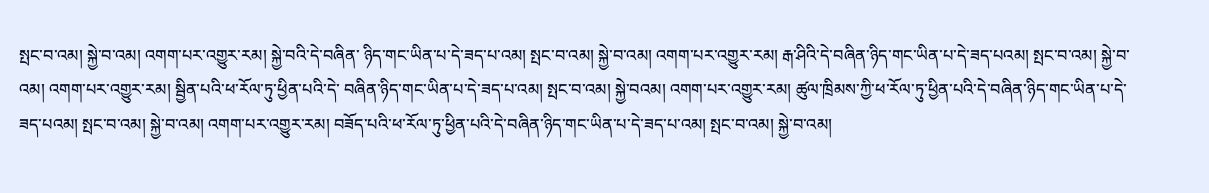སྤང་བ་འམ། སྐྱེ་བ་འམ། འགག་པར་འགྱུར་རམ། སྐྱེ་བའི་དེ་བཞིན་ ཉིད་གང་ཡིན་པ་དེ་ཟད་པ་འམ། སྤང་བ་འམ། སྐྱེ་བ་འམ། འགག་པར་འགྱུར་རམ། རྒ་ཤིའི་དེ་བཞིན་ཉིད་གང་ཡིན་པ་དེ་ཟད་པའམ། སྤང་བ་འམ། སྐྱེ་བ་འམ། འགག་པར་འགྱུར་རམ། སྦྱིན་པའི་ཕ་རོལ་ཏུ་ཕྱིན་པའི་དེ་ བཞིན་ཉིད་གང་ཡིན་པ་དེ་ཟད་པ་འམ། སྤང་བ་འམ། སྐྱེ་བའམ། འགག་པར་འགྱུར་རམ། ཚུལ་ཁྲིམས་ཀྱི་ཕ་རོལ་ཏུ་ཕྱིན་པའི་དེ་བཞིན་ཉིད་གང་ཡིན་པ་དེ་ཟད་པའམ། སྤང་བ་འམ། སྐྱེ་བ་འམ། འགག་པར་འགྱུར་རམ། བཟོད་པའི་ཕ་རོལ་ཏུ་ཕྱིན་པའི་དེ་བཞིན་ཉིད་གང་ཡིན་པ་དེ་ཟད་པ་འམ། སྤང་བ་འམ། སྐྱེ་བ་འམ།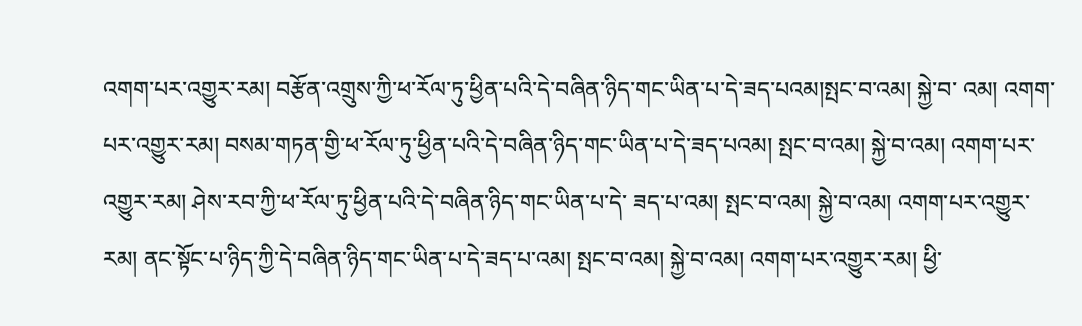འགག་པར་འགྱུར་རམ། བརྩོན་འགྲུས་ཀྱི་ཕ་རོལ་ཏུ་ཕྱིན་པའི་དེ་བཞིན་ཉིད་གང་ཡིན་པ་དེ་ཟད་པའམ།སྤང་བ་འམ། སྐྱེ་བ་ འམ། འགག་པར་འགྱུར་རམ། བསམ་གཏན་གྱི་ཕ་རོལ་ཏུ་ཕྱིན་པའི་དེ་བཞིན་ཉིད་གང་ཡིན་པ་དེ་ཟད་པའམ། སྤང་བ་འམ། སྐྱེ་བ་འམ། འགག་པར་འགྱུར་རམ། ཤེས་རབ་ཀྱི་ཕ་རོལ་ཏུ་ཕྱིན་པའི་དེ་བཞིན་ཉིད་གང་ཡིན་པ་དེ་ ཟད་པ་འམ། སྤང་བ་འམ། སྐྱེ་བ་འམ། འགག་པར་འགྱུར་རམ། ནང་སྟོང་པ་ཉིད་ཀྱི་དེ་བཞིན་ཉིད་གང་ཡིན་པ་དེ་ཟད་པ་འམ། སྤང་བ་འམ། སྐྱེ་བ་འམ། འགག་པར་འགྱུར་རམ། ཕྱི་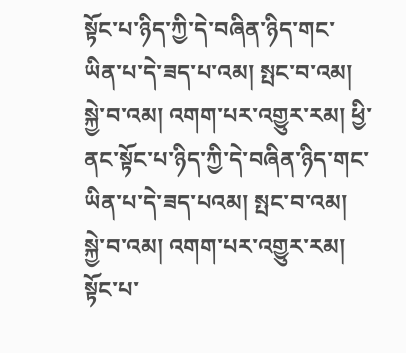སྟོང་པ་ཉིད་ཀྱི་དེ་བཞིན་ཉིད་གང་ ཡིན་པ་དེ་ཟད་པ་འམ། སྤང་བ་འམ། སྐྱེ་བ་འམ། འགག་པར་འགྱུར་རམ། ཕྱི་ནང་སྟོང་པ་ཉིད་ཀྱི་དེ་བཞིན་ཉིད་གང་ཡིན་པ་དེ་ཟད་པའམ། སྤང་བ་འམ། སྐྱེ་བ་འམ། འགག་པར་འགྱུར་རམ། སྟོང་པ་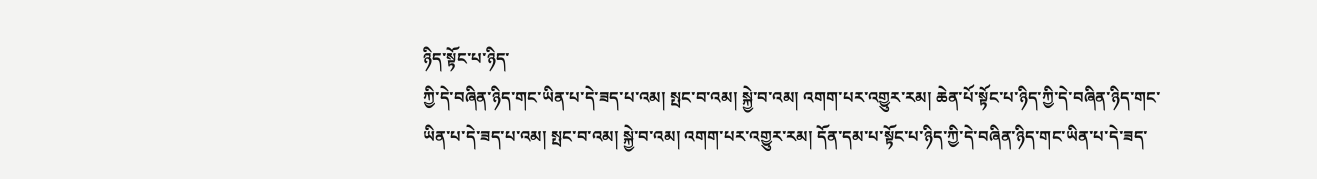ཉིད་སྟོང་པ་ཉིད་
ཀྱི་དེ་བཞིན་ཉིད་གང་ཡིན་པ་དེ་ཟད་པ་འམ། སྤང་བ་འམ། སྐྱེ་བ་འམ། འགག་པར་འགྱུར་རམ། ཆེན་པོ་སྟོང་པ་ཉིད་ཀྱི་དེ་བཞིན་ཉིད་གང་ཡིན་པ་དེ་ཟད་པ་འམ། སྤང་བ་འམ། སྐྱེ་བ་འམ། འགག་པར་འགྱུར་རམ། དོན་དམ་པ་སྟོང་པ་ཉིད་ཀྱི་དེ་བཞིན་ཉིད་གང་ཡིན་པ་དེ་ཟད་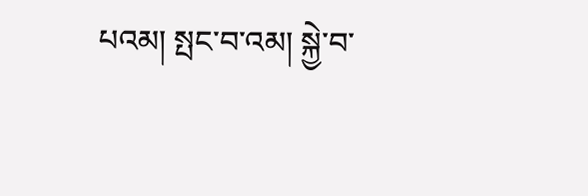པའམ། སྤང་བ་འམ། སྐྱེ་བ་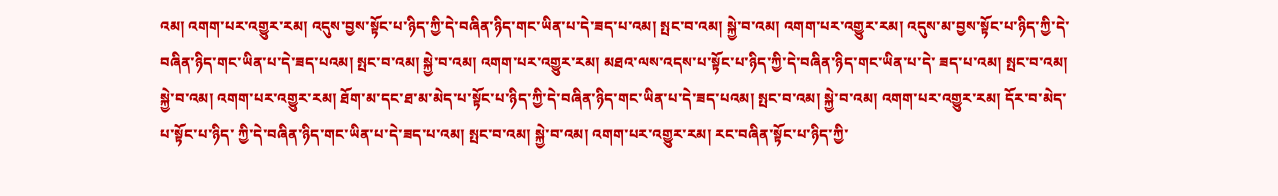འམ། འགག་པར་འགྱུར་རམ། འདུས་བྱས་སྟོང་པ་ཉིད་ཀྱི་དེ་བཞིན་ཉིད་གང་ཡིན་པ་དེ་ཟད་པ་འམ། སྤང་བ་འམ། སྐྱེ་བ་འམ། འགག་པར་འགྱུར་རམ། འདུས་མ་བྱས་སྟོང་པ་ཉིད་ཀྱི་དེ་བཞིན་ཉིད་གང་ཡིན་པ་དེ་ཟད་པའམ། སྤང་བ་འམ། སྐྱེ་བ་འམ། འགག་པར་འགྱུར་རམ། མཐའ་ལས་འདས་པ་སྟོང་པ་ཉིད་ཀྱི་དེ་བཞིན་ཉིད་གང་ཡིན་པ་དེ་ ཟད་པ་འམ། སྤང་བ་འམ། སྐྱེ་བ་འམ། འགག་པར་འགྱུར་རམ། ཐོག་མ་དང་ཐ་མ་མེད་པ་སྟོང་པ་ཉིད་ཀྱི་དེ་བཞིན་ཉིད་གང་ཡིན་པ་དེ་ཟད་པའམ། སྤང་བ་འམ། སྐྱེ་བ་འམ། འགག་པར་འགྱུར་རམ། དོར་བ་མེད་པ་སྟོང་པ་ཉིད་ ཀྱི་དེ་བཞིན་ཉིད་གང་ཡིན་པ་དེ་ཟད་པ་འམ། སྤང་བ་འམ། སྐྱེ་བ་འམ། འགག་པར་འགྱུར་རམ། རང་བཞིན་སྟོང་པ་ཉིད་ཀྱི་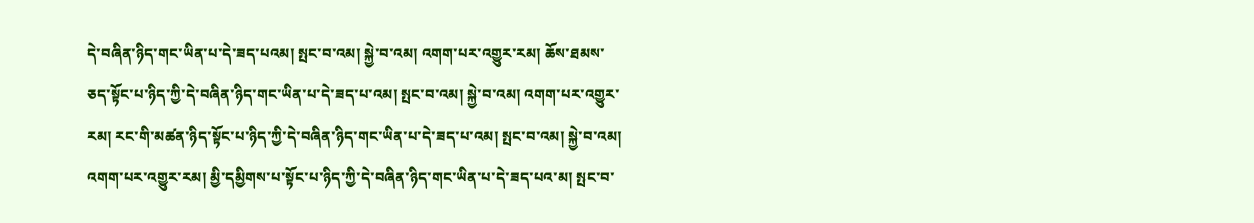དེ་བཞིན་ཉིད་གང་ཡིན་པ་དེ་ཟད་པའམ། སྤང་བ་འམ། སྐྱེ་བ་འམ། འགག་པར་འགྱུར་རམ། ཆོས་ཐམས་ཅད་སྟོང་པ་ཉིད་ཀྱི་དེ་བཞིན་ཉིད་གང་ཡིན་པ་དེ་ཟད་པ་འམ། སྤང་བ་འམ། སྐྱེ་བ་འམ། འགག་པར་འགྱུར་རམ། རང་གི་མཚན་ཉིད་སྟོང་པ་ཉིད་ཀྱི་དེ་བཞིན་ཉིད་གང་ཡིན་པ་དེ་ཟད་པ་འམ། སྤང་བ་འམ། སྐྱེ་བ་འམ། འགག་པར་འགྱུར་རམ། མྱི་དམྱིགས་པ་སྟོང་པ་ཉིད་ཀྱི་དེ་བཞིན་ཉིད་གང་ཡིན་པ་དེ་ཟད་པའ་མ། སྤང་བ་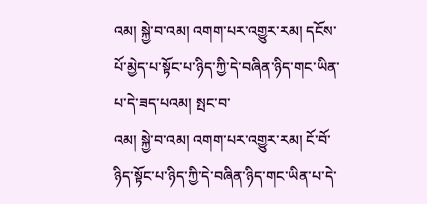འམ། སྐྱེ་བ་འམ། འགག་པར་འགྱུར་རམ། དངོས་པོ་མྱེད་པ་སྟོང་པ་ཉིད་ཀྱི་དེ་བཞིན་ཉིད་གང་ཡིན་པ་དེ་ཟད་པའམ། སྤང་བ་
འམ། སྐྱེ་བ་འམ། འགག་པར་འགྱུར་རམ། ངོ་བོ་ཉིད་སྟོང་པ་ཉིད་ཀྱི་དེ་བཞིན་ཉིད་གང་ཡིན་པ་དེ་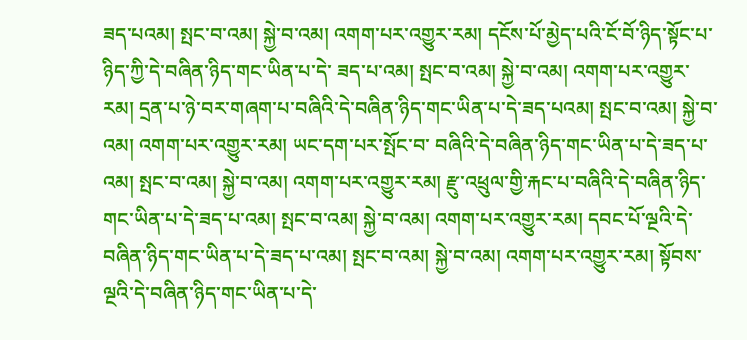ཟད་པའམ། སྤང་བ་འམ། སྐྱེ་བ་འམ། འགག་པར་འགྱུར་རམ། དངོས་པོ་མྱེད་པའི་ངོ་བོ་ཉིད་སྟོང་པ་ཉིད་ཀྱི་དེ་བཞིན་ཉིད་གང་ཡིན་པ་དེ་ ཟད་པ་འམ། སྤང་བ་འམ། སྐྱེ་བ་འམ། འགག་པར་འགྱུར་རམ། དྲན་པ་ཉེ་བར་གཞག་པ་བཞིའི་དེ་བཞིན་ཉིད་གང་ཡིན་པ་དེ་ཟད་པའམ། སྤང་བ་འམ། སྐྱེ་བ་འམ། འགག་པར་འགྱུར་རམ། ཡང་དག་པར་སྤོང་བ་ བཞིའི་དེ་བཞིན་ཉིད་གང་ཡིན་པ་དེ་ཟད་པ་འམ། སྤང་བ་འམ། སྐྱེ་བ་འམ། འགག་པར་འགྱུར་རམ། རྫུ་འཕྲུལ་གྱི་རྐང་པ་བཞིའི་དེ་བཞིན་ཉིད་གང་ཡིན་པ་དེ་ཟད་པ་འམ། སྤང་བ་འམ། སྐྱེ་བ་འམ། འགག་པར་འགྱུར་རམ། དབང་པོ་ལྔའི་དེ་བཞིན་ཉིད་གང་ཡིན་པ་དེ་ཟད་པ་འམ། སྤང་བ་འམ། སྐྱེ་བ་འམ། འགག་པར་འགྱུར་རམ། སྟོབས་ལྔའི་དེ་བཞིན་ཉིད་གང་ཡིན་པ་དེ་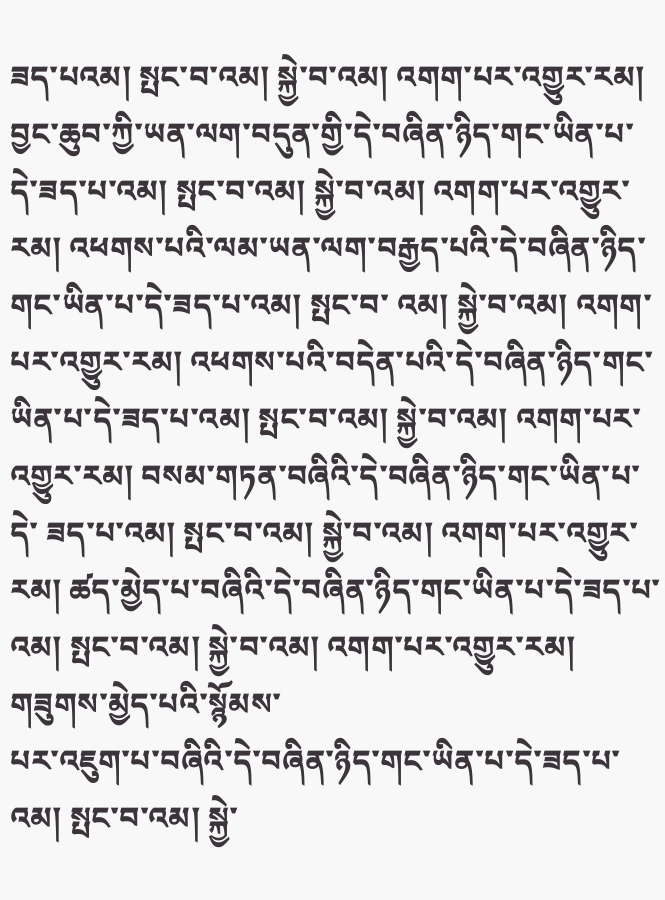ཟད་པའམ། སྤང་བ་འམ། སྐྱེ་བ་འམ། འགག་པར་འགྱུར་རམ། བྱང་ཆུབ་ཀྱི་ཡན་ལག་བདུན་གྱི་དེ་བཞིན་ཉིད་གང་ཡིན་པ་དེ་ཟད་པ་འམ། སྤང་བ་འམ། སྐྱེ་བ་འམ། འགག་པར་འགྱུར་རམ། འཕགས་པའི་ལམ་ཡན་ལག་བརྒྱད་པའི་དེ་བཞིན་ཉིད་གང་ཡིན་པ་དེ་ཟད་པ་འམ། སྤང་བ་ འམ། སྐྱེ་བ་འམ། འགག་པར་འགྱུར་རམ། འཕགས་པའི་བདེན་པའི་དེ་བཞིན་ཉིད་གང་ཡིན་པ་དེ་ཟད་པ་འམ། སྤང་བ་འམ། སྐྱེ་བ་འམ། འགག་པར་འགྱུར་རམ། བསམ་གཏན་བཞིའི་དེ་བཞིན་ཉིད་གང་ཡིན་པ་དེ་ ཟད་པ་འམ། སྤང་བ་འམ། སྐྱེ་བ་འམ། འགག་པར་འགྱུར་རམ། ཚད་མྱེད་པ་བཞིའི་དེ་བཞིན་ཉིད་གང་ཡིན་པ་དེ་ཟད་པ་འམ། སྤང་བ་འམ། སྐྱེ་བ་འམ། འགག་པར་འགྱུར་རམ། གཟུགས་མྱེད་པའི་སྙོམས་
པར་འཇུག་པ་བཞིའི་དེ་བཞིན་ཉིད་གང་ཡིན་པ་དེ་ཟད་པ་འམ། སྤང་བ་འམ། སྐྱེ་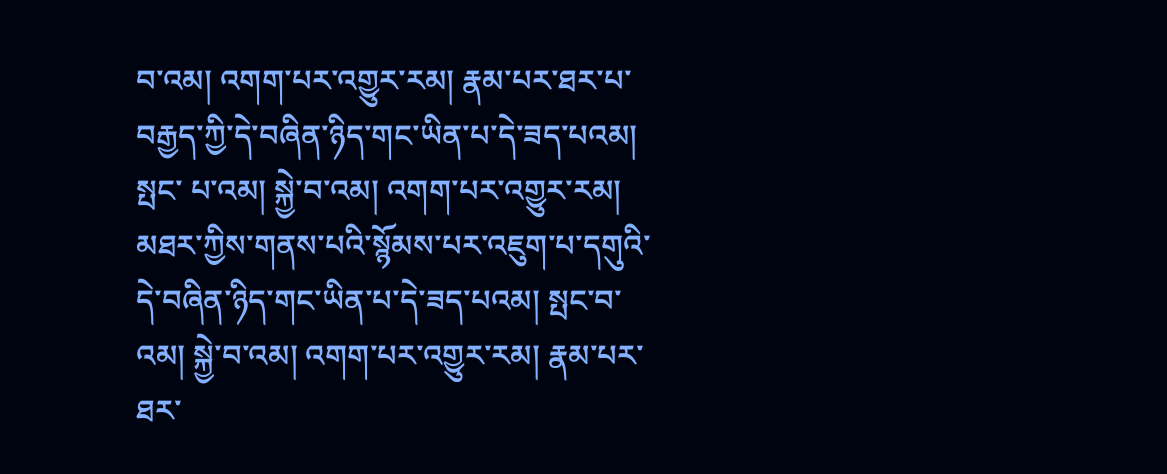བ་འམ། འགག་པར་འགྱུར་རམ། རྣམ་པར་ཐར་པ་བརྒྱད་ཀྱི་དེ་བཞིན་ཉིད་གང་ཡིན་པ་དེ་ཟད་པའམ། སྤང་ པ་འམ། སྐྱེ་བ་འམ། འགག་པར་འགྱུར་རམ། མཐར་ཀྱིས་གནས་པའི་སྙོམས་པར་འཇུག་པ་དགུའི་དེ་བཞིན་ཉིད་གང་ཡིན་པ་དེ་ཟད་པའམ། སྤང་བ་འམ། སྐྱེ་བ་འམ། འགག་པར་འགྱུར་རམ། རྣམ་པར་ཐར་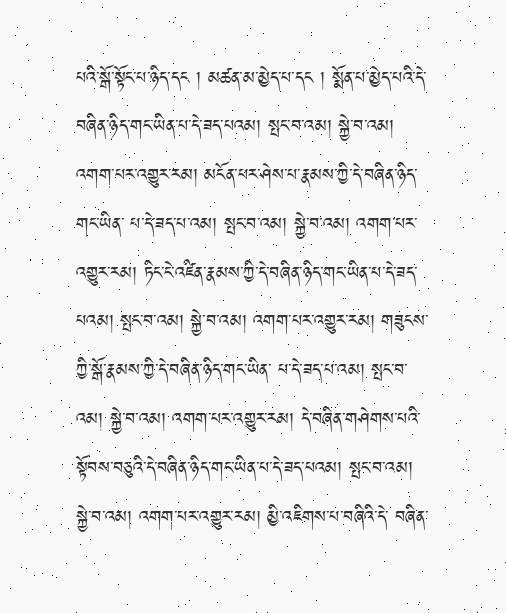པའི་སྒོ་སྟོང་པ་ཉིད་དང ། མཚན་མ་མྱེད་པ་དང ། སྨོན་པ་མྱེད་པའི་དེ་བཞིན་ཉིད་གང་ཡིན་པ་དེ་ཟད་པའམ། སྤང་བ་འམ། སྐྱེ་བ་འམ། འགག་པར་འགྱུར་རམ། མངོན་པར་ཤེས་པ་རྣམས་ཀྱི་དེ་བཞིན་ཉིད་གང་ཡིན་ པ་དེ་ཟད་པ་འམ། སྤང་བ་འམ། སྐྱེ་བ་འམ། འགག་པར་འགྱུར་རམ། ཏིང་ངེ་འཛིན་རྣམས་ཀྱི་དེ་བཞིན་ཉིད་གང་ཡིན་པ་དེ་ཟད་པའམ། སྤང་བ་འམ། སྐྱེ་བ་འམ། འགག་པར་འགྱུར་རམ། གཟུངས་ཀྱི་སྒོ་རྣམས་ཀྱི་དེ་བཞིན་ཉིད་གང་ཡིན་ པ་དེ་ཟད་པ་འམ། སྤང་བ་འམ། སྐྱེ་བ་འམ། འགག་པར་འགྱུར་རམ། དེ་བཞིན་གཤེགས་པའི་སྟོབས་བཅུའི་དེ་བཞིན་ཉིད་གང་ཡིན་པ་དེ་ཟད་པའམ། སྤང་བ་འམ། སྐྱེ་བ་འམ། འགག་པར་འགྱུར་རམ། མྱི་འཇིགས་པ་བཞིའི་དེ་ བཞིན་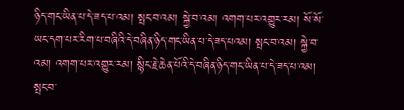ཉིད་གང་ཡིན་པ་དེ་ཟད་པ་འམ། སྤང་བ་འམ། སྐྱེ་བ་འམ། འགག་པར་འགྱུར་རམ། སོ་སོ་ཡང་དག་པར་རིག་པ་བཞིའི་དེ་བཞིན་ཉིད་གང་ཡིན་པ་དེ་ཟད་པའམ། སྤང་བ་འམ། སྐྱེ་བ་འམ། འགག་པར་འགྱུར་རམ། སྙིང་རྗེ་ཆེན་པོའི་དེ་བཞིན་ཉིད་གང་ཡིན་པ་དེ་ཟད་པ་འམ། སྤང་བ་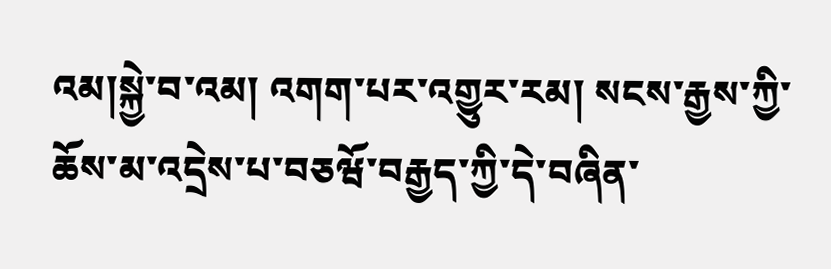འམ།སྐྱེ་བ་འམ། འགག་པར་འགྱུར་རམ། སངས་རྒྱས་ཀྱི་ཆོས་མ་འདྲེས་པ་བཅཝོ་བརྒྱད་ཀྱི་དེ་བཞིན་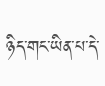ཉིད་གང་ཡིན་པ་དེ་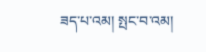ཟད་པ་འམ། སྤང་བ་འམ།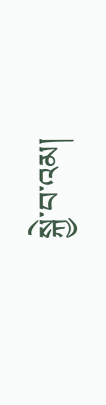སྐྱེ་བ་འམ།